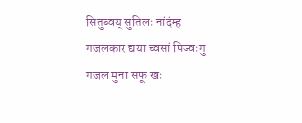सितुब्वय् सुतिलः नांदंम्ह गजलकार द्यया च्वसां पिज्वःगु गजल मुना सफू खः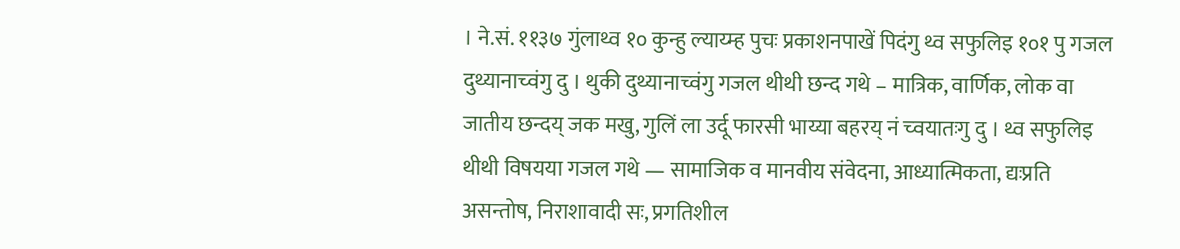। ने.सं. ११३७ गुंलाथ्व १० कुन्हु ल्याय्म्ह पुचः प्रकाशनपाखें पिदंगु थ्व सफुलिइ १०१ पु गजल दुथ्यानाच्वंगु दु । थुकी दुथ्यानाच्वंगु गजल थीथी छन्द गथे – मात्रिक, वार्णिक, लोक वा जातीय छन्दय् जक मखु, गुलिं ला उर्दू फारसी भाय्या बहरय् नं च्वयातःगु दु । थ्व सफुलिइ थीथी विषयया गजल गथे — सामाजिक व मानवीय संवेदना, आध्यात्मिकता, द्यःप्रति असन्तोष, निराशावादी सः, प्रगतिशील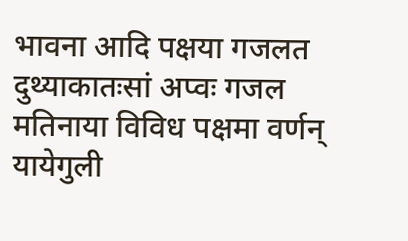भावना आदि पक्षया गजलत दुथ्याकातःसां अप्वः गजल मतिनाया विविध पक्षमा वर्णन् यायेगुली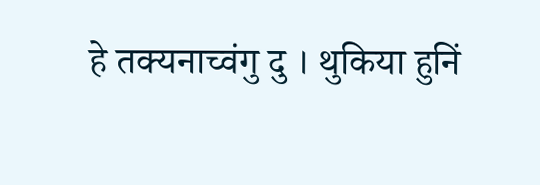हे तक्यनाच्वंगु दु । थुकिया हुनिं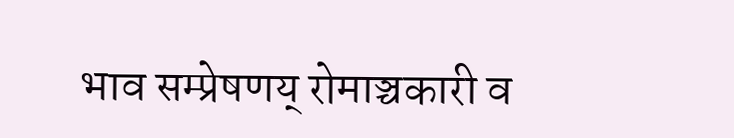भाव सम्प्रेषणय् रोमाञ्चकारी व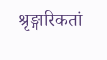श्रृङ्गारिकतां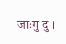जाःगु दु ।